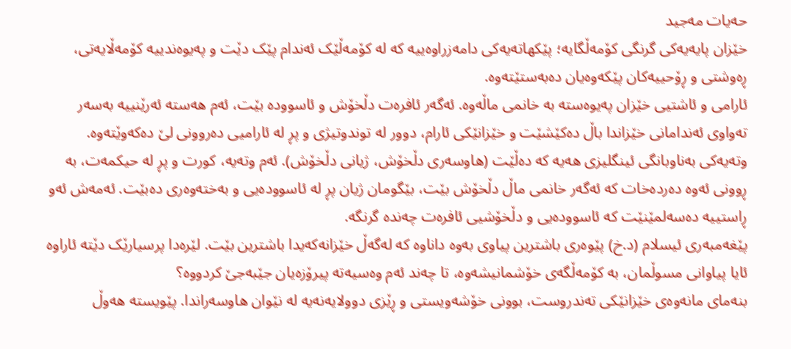حەیات مەجید
خێزان پایەیەکی گرنگی کۆمەڵگایە؛ پێکهاتەیەکی دامەزراوەییە کە لە کۆمەڵێک ئەندام پێک دێت و پەیوەندییە کۆمەڵایەتی، ڕەوشتی و ڕۆحییەکان پێکەوەیان دەبەستێتەوە.
ئارامی و ئاشتیی خێزان پەیوەستە بە خانمی ماڵەوە. ئەگەر ئافرەت دڵخۆش و ئاسوودە بێت، ئەم هەستە ئەرێنییە بەسەر تەواوی ئەندامانی خێزاندا باڵ دەکێشێت و خێزانێکی ئارام، دوور لە توندوتیژی و پڕ لە ئارامیی دەروونی لێ دەکەوێتەوە. وتەیەکی بەناوبانگی ئینگلیزی هەیە کە دەڵێت (هاوسەری دڵخۆش، ژیانی دڵخۆش). ئەم وتەیە، کورت و پڕ لە حیکمەت، بە ڕوونی ئەوە دەردەخات کە ئەگەر خانمی ماڵ دڵخۆش بێت، بێگومان ژیان پڕ لە ئاسوودەیی و بەختەوەری دەبێت. ئەمەش ئەو ڕاستییە دەسەلمێنێت کە ئاسوودەیی و دڵخۆشیی ئافرەت چەندە گرنگە.
پێغەمبەری ئیسلام (د.خ) پێوەری باشترین پیاوی بەوە داناوە کە لەگەڵ خێزانەکەیدا باشترین بێت. لێرەدا پرسیارێک دێتە ئاراوە ئایا پیاوانی مسوڵمان، بە کۆمەڵگەی خۆشمانیشەوە، تا چەند ئەم وەسیەتە پیرۆزەیان جێبەجێ کردووە؟
بنەمای مانەوەی خێزانێکی تەندروست، بوونی خۆشەویستی و ڕێزی دوولایەنەیە لە نێوان هاوسەراندا. پێویستە هەوڵ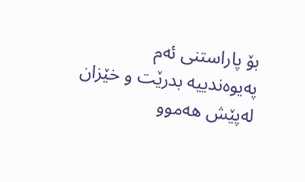بۆ پاراستنی ئەم پەیوەندییە بدرێت و خێزان لەپێش هەموو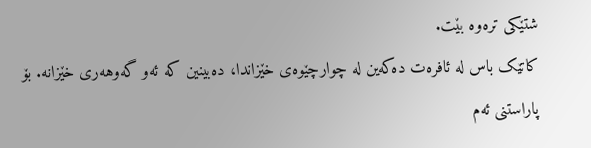شتێکی ترەوە بێت.
کاتێک باس لە ئافرەت دەکەین لە چوارچێوەی خێزاندا، دەبینین کە ئەو گەوهەری خێزانە. بۆ پاراستنی ئەم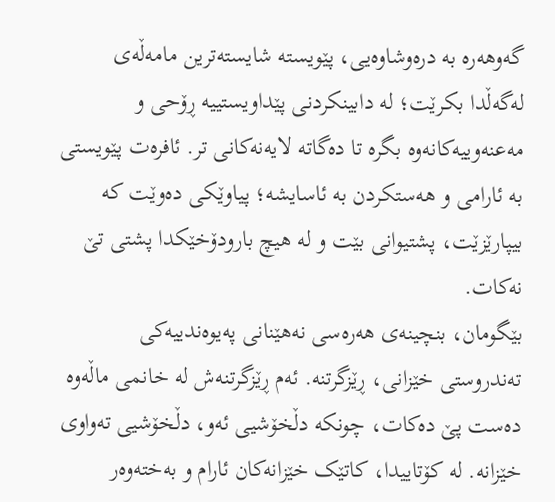گەوهەرە بە درەوشاوەیی، پێویستە شایستەترین مامەڵەی لەگەڵدا بکرێت؛ لە دابینکردنی پێداویستییە ڕۆحی و مەعنەوییەکانەوە بگرە تا دەگاتە لایەنەکانی تر. ئافرەت پێویستی بە ئارامی و هەستکردن بە ئاسایشە؛ پیاوێکی دەوێت کە بیپارێزێت، پشتیوانی بێت و لە هیچ بارودۆخێکدا پشتی تێ نەکات.
بێگومان، بنچینەی هەرەسی نەهێنانی پەیوەندییەکی تەندروستی خێزانی، ڕێزگرتنە. ئەم ڕێزگرتنەش لە خانمی ماڵەوە دەست پێ دەکات، چونکە دڵخۆشیی ئەو، دڵخۆشیی تەواوی خێزانە. لە کۆتاییدا، کاتێک خێزانەکان ئارام و بەختەوەر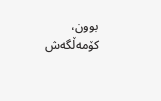بوون، کۆمەڵگەش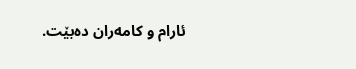ئارام و کامەران دەبێت.